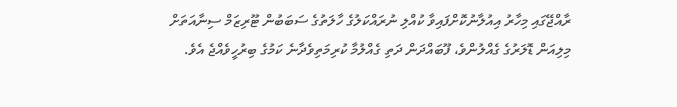ރާއްޖޭގައި މިހާރު އިއުލާނުކޮށްފައިވާ ކުއްލި ނުރައްކަލުގެ ހާލަތުގެ ސަބަބުން ޓޫރިޒަމް ސިނާއަތަށް މިލިއަން ޑޮލަރުގެ ގެއްލުންވެ، ފޫބައްދަން ދަތި ގެއްލުމާ ކުރިމަތިވެދާނެ ކަމުގެ ބިރުހީވެއްޖެ އެވެ.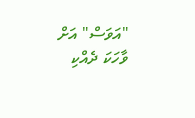"އަވަސް" އަށް ވާހަކަ ދެއްކި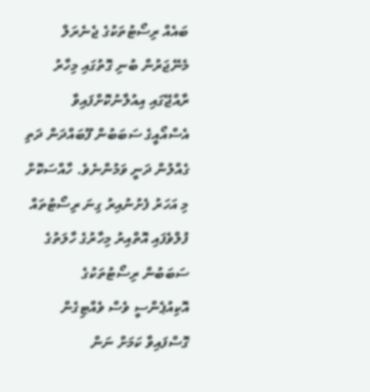ބައެއް ރިސޯޓުތަކުގެ ޖެނެރަލް މެނޭޖަރުން ބުނި ގޮތުގައި މިހާރު ރާއްޖޭގައި އިއުލާނުކޮށްފައިވާ އެސްއޯއީގެ ސަބަބުން ފޫބައްދަން ދަތި ގެއްލުން ދަނީ ވަމުންނެވެ. ހާއްސަކޮށް މި އަހަރު ފެށުނުއިރު ގިނަ ރިސޯޓުތައް ފުލްވެފައި އޮތްއިރު މިހާރުގެ ހާލަތުގެ ސަބަބުން ރިސޯޓުތަކުގެ އޮކިއުޕެންސީ ވެސް ވެއްޓިގެން ގޮސްފައިވާ ކަމަށް ނަން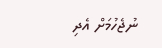ނުޖެހުމަށް އެދި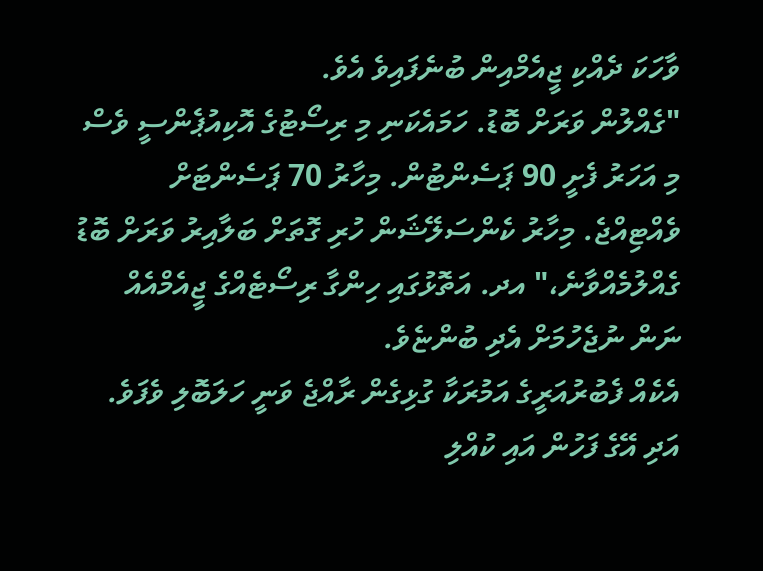ވާހަކަ ދެއްކި ޖީއެމްއިން ބުނެފައިވެ އެވެ.
"ގެއްލުން ވަރަށް ބޮޑު. ހަމައެކަނި މި ރިސޯޓުގެ އޮކިއުޕެންސީ ވެސް މި އަހަރު ފެށީ 90 ޕަސެންޓުން. މިހާރު 70 ޕަސެންޓަށް ވެއްޓިއްޖެ. މިހާރު ކެންސަލޭޝަން ހުރި ގޮތަށް ބަލާއިރު ވަރަށް ބޮޑު ގެއްލުމެއްވާނެ،" އދ. އަތޮޅުގައި ހިންގާ ރިސޯޓެއްގެ ޖީއެމްއެއް ނަން ނުޖެހުމަށް އެދި ބުންޏެވެ.
އެކެއް ފެބުރުއަރީގެ އަމުރަކާ ގުޅިގެން ރާއްޖެ ވަނީ ހަލަބޮލި ވެފަވެ. އަދި އޭގެ ފަހުން އައި ކުއްލި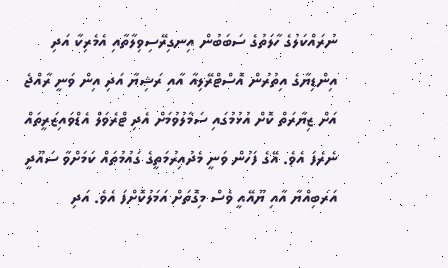ނުރައްކަލުގެ ހާލަތުގެ ސަބަބުން އިނގިރޭސިވިލާތާއި އެމެރިކާ އަދި އިންޑިޔާގެ އިތުރުން އޮސްޓްރޭލިއާ އާއި ރަޝިޔާ އަދި އިން ވަނީ ރާއްޖެ އަށް ޒިޔާރަތް ކޮށް އުޅުމުގައި ސަމާލުވުމަށް އެދި ޓްރެވަލް އެޑްވައިޒަރީތައް ނެރެފަ އެވެ. އޭގެ ފަހުން ވަނީ މެދުއިރުމަތީގެ ގައުމުތައް ކަމަށްވާ ސައޫދީ އަރަބިއްޔާ އާއި ޔޫއޭއީ ވެސް މިގޮތަށް އަމަލުކޮށްފަ އެވެ. އަދި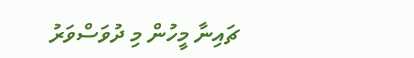ޗައިނާ މީހުން މި ދުވަސްވަރު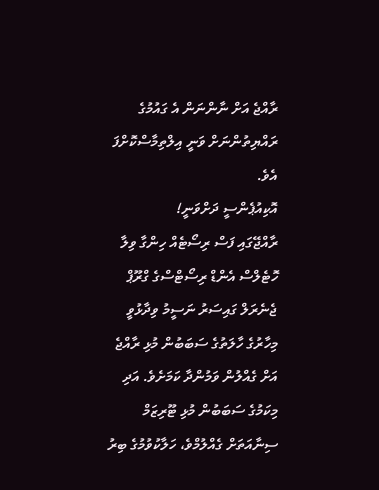ރާއްޖެ އަށް ނާންނަން އެ ގައުމުގެ ރައްޔިތުންނަށް ވަނީ އިލްތިމާސްކޮށްފަ އެވެ.
އޮކިއުޕެންސީ ދަށްވަނީ!
ރާއްޖޭގައި ފަސް ރިސޯޓެއް ހިންގާ ވިލާ ހޮޓެލްސް އެންޑް ރިސޯޓްސްގެ ގްރޫޕް ޖެނެރަލް ގައިސަރު ނަސީމު ވިދާޅުވީ މިހާރުގެ ހާލަތުގެ ސަބަބުން މުޅި ރާއްޖެ އަށް ގެއްލުން ވަމުންދާ ކަމަށެވެ. އަދި މިކަމުގެ ސަބަބުން މުޅި ޓޫރިޒަމް ސިނާއަތަށް ގެއްލުމްވެ، ހަލާކުވުމުގެ ބިރު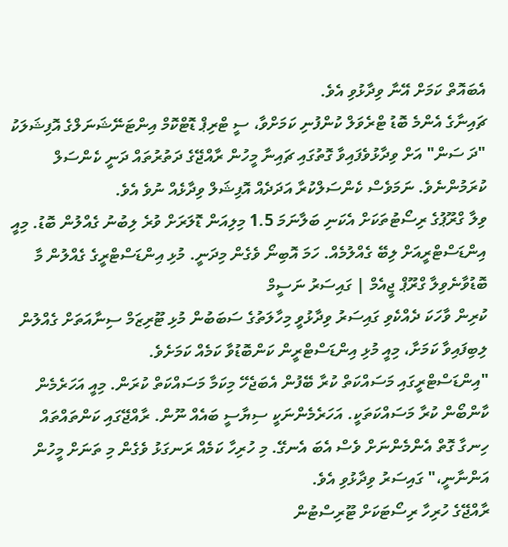އެބައޮތް ކަމަށް އޭނާ ވިދާޅުވި އެވެ.
ޗައިނާގެ އެންމެ ބޮޑު ޓްރެވަލް ކުންފުނި ކަމަށްވާ، ސީ ޓްރިޕް ޑޮޓްކޮމް އިންޓަނޭޝަނަލްގެ އޮފިޝަލަކު "ދަ ސަން" އަށް ވިދާޅުވެފައިވާ ގޮތުގައި ޗައިނާ މީހުން ރާއްޖޭގެ ދަތުރުތައް ދަނީ ކެންސަލް ކުރަމުންނެވެ. ނަމަވެސް ކެންސަލްކުރާ އަދަދެއް އޮފިޝަލް ވިދާޅެއް ނުވެ އެވެ.
ވިލާ ގްރޫޕުގެ ރިސޯޓުތަކަށް އެކަނި ބަލާނަމަ 1.5 މިލިއަން ޑޮލަރަށް ވުރެ ލިބުނު ގެއްލުން ބޮޑު. މިއީ އިންޑަސްޓްރީއަށް ލިބޭ ގެއްލުމެއް. ހަމަ އޮބިނޯ ވެގެން މިދަނީ. މުޅި އިންޑަސްޓްރީގެ ގެއްލުން މާ ބޮޑުވާނެވިލާ ގްރޫޕް ޖީއެމް | ގައިސަރު ނަސީމް
ކުރިން ވާހަކަ ދެއްކެވި ގައިސަރު ވިދާޅުވީ މިހާލަތުގެ ސަބަބުން މުޅި ޓޫރިޒަމް ސިނާއަތަށް ގެއްލުން ލިބިފައިވާ ކަމަށާ، މިއީ މުޅި އިންޑަސްޓްރީން ކަންބޮޑުވާ ކަމެއް ކަމަށެވެ.
"އިންޑަސްޓްރީގައި މަސައްކަތް ކުރާ ބޭފުން އެބަޖެހޭ މިކަމާ މަސައްކަތް ކުރަން. މިއީ އަހަރެމެން ކާންބޯން ކުރާ މަސައްކަތަކީ. އަހަރެމެންނަކީ ސިޔާސީ ބައެއް ނޫން. ރާއްޖޭގައި ކަންތައްތައް ހިނގާ ގޮތް އެންމެންނަށް ވެސް އެބަ އެނގޭ. މި ހުރިހާ ކަމެއް ރަނގަޅު ވެގެން މި ތަނަށް މީހުން އަންނާނީ،" ގައިސަރު ވިދާޅުވި އެވެ.
ރާއްޖޭގެ ހުރިހާ ރިސޯޓަކަށް ޓޫރިސްޓުން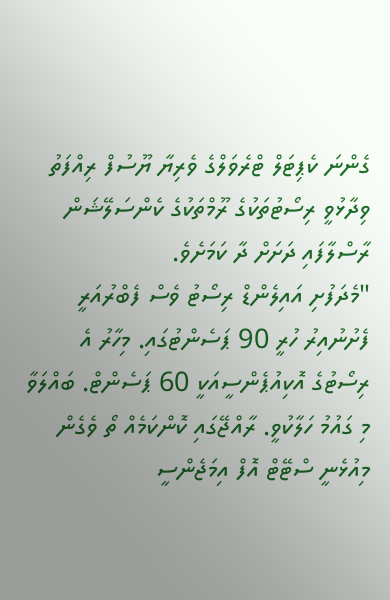ގެންނަ ކެޕިޓަލް ޓްރެވަލްގެ ވެރިޔާ ޔޫސުފް ރިއްފަތު ވިދާޅުވީ ރިސޯޓުތަކުގެ ރޫމްތަކުގެ ކެންސަލޭޝަން ރާސްލާފައި ދަށަށް ދާ ކަމަށެވެ.
"މެދަފުށި އައިލެންޑް ރިސޯޓު ވެސް ފެބްރުއަރީ ފެށުނުއިރު ހުރީ 90 ޕަސެންޓުގައި. މިހާރު އެ ރިސޯޓުގެ އޮކިއުޕެންސީއަކީ 60 ޕަސެންޓް. ބައްލަވާ މި ގައުމު ހަލާކުވީ. ރާއްޖޭގައި ކޮންކަމެއް ތޯ ވެގެން މިއުޅެނީ ސްޓޭޓް އޮފް އިމަޖެންސީ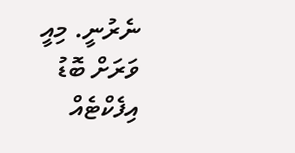ނެރުނީ. މިއީ ވަރަށް ބޮޑު އިފެކްޓެއް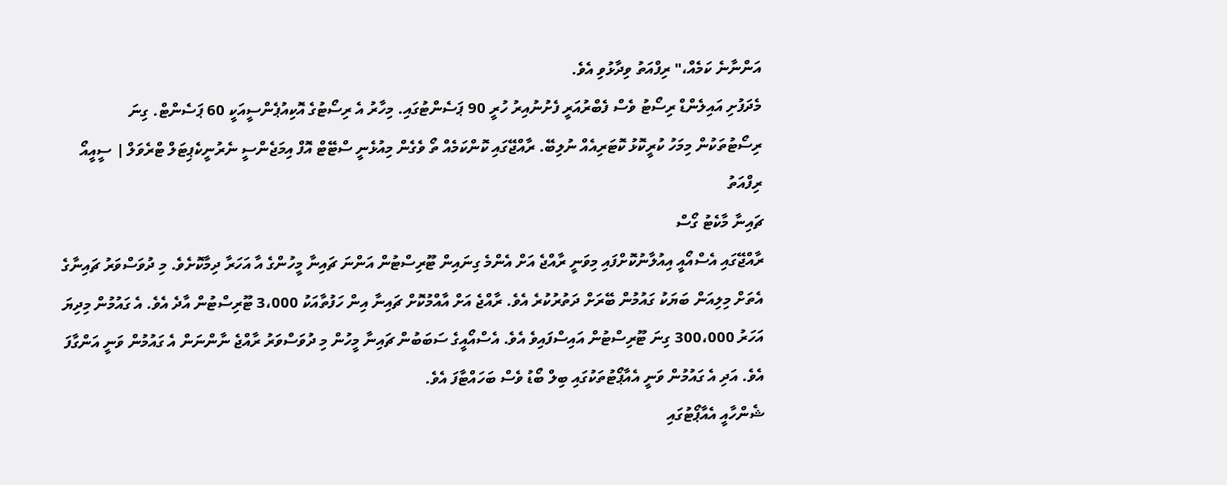އަންނާނެ ކަމެއް،" ރިފްއަތު ވިދާޅުވި އެވެ.
މެދަފުށި އައިލެންޑް ރިސޯޓު ވެސް ފެބްރުއަރީ ފެށުނުއިރު ހުރީ 90 ޕަސެންޓުގައި. މިހާރު އެ ރިސޯޓުގެ އޮކިއުޕެންސީއަކީ 60 ޕަސެންޓް. ގިނަ ރިސޯޓުތަކުން މިމަހު ކުރީކޮޅު ކޮޓަރިއެއް ނުލިބޭ. ރާއްޖޭގައި ކޮންކަމެއް ތޯ ވެގެން މިއުޅެނީ ސްޓޭޓް އޮފް އިމަޖެންސީ ނެރުނީކެޕިޓަލް ޓްރެވަލް | ސީއީއޯ ރިފްއަތު
ޗައިނާ މާކެޓު ގޯސް
ރާއްޖޭގައި އެސްއޯއީ އިއުލާނުކޮށްފައި މިވަނީ ރާއްޖެ އަށް އެންމެ ގިނައިން ޓޫރިސްޓުން އަންނަ ޗައިނާ މީހުންގެ އާ އަހަރާ ދިމާކޮށެވެ. މި ދުވަސްވަރު ޗައިނާގެ އެތަށް މިލިއަން ބަޔަކު ގައުމުން ބޭރަށް ދަތުރުކުރެ އެވެ. ރާއްޖެ އަށް އާއްމުކޮށް ޗައިނާ އިން ހަފުތާއަކު 3،000 ޓޫރިސްޓުން އާދެ އެވެ. އެ ގައުމުން މިދިޔަ އަހަރު 300،000 ގިނަ ޓޫރިސްޓުން އައިސްފައިވެ އެވެ. އެސްއޯއީގެ ސަބަބުން ޗައިނާ މީހުން މި ދުވަސްވަރު ރާއްޖެ ނާންނަން އެ ގައުމުން ވަނީ އަންގާފަ އެވެ. އަދި އެ ގައުމުން ވަނީ އެއާޕޯޓުތަކުގައި ބިލް ބޯޑު ވެސް ބަހައްޓާފަ އެވެ.
ޝެންހާއީ އެއާޕޯޓުގައި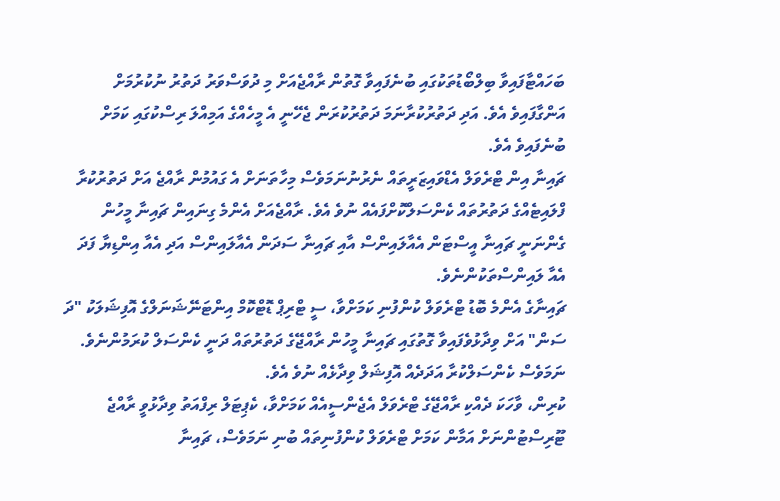ބަހައްޓާފައިވާ ބިލްބޯޑުތަކުގައި ބުނެފައިވާ ގޮތުން ރާއްޖެއަށް މި ދުވަސްވަރު ދަތުރު ނުކުރުމަށް އަންގާފައިވެ އެވެ. އަދި ދަތުރުކުރާނަމަ ދަތުރުކުރަން ޖެހޭނީ އެ މީހެއްގެ އަމިއްލަ ރިސްކުގައި ކަމަށް ބުނެފައިވެ އެވެ.
ޗައިނާ އިން ޓްރެވަލް އެޑްވައިޒަރީތައް ނެރުނުނަމަވެސް މިހާތަނަށް އެ ގައުމުން ރާއްޖެ އަށް ދަތުރުކުރާ ފްލައިޓެއްގެ ދަތުރުތައް ކެންސަލްކޮށްފައެއް ނުވެ އެވެ. ރާއްޖެއަށް އެންމެ ގިނައިން ޗައިނާ މީހުން ގެންނަނީ ޗައިނާ އީސްޓަން އެއާލައިންސް އާއި ޗައިނާ ސަދަން އެއާލައިންސް އަދި އެއާ އިންޑިޔާ ފަދަ އެއާ ލައިންސްތަކުންނެވެ.
ޗައިނާގެ އެންމެ ބޮޑު ޓްރެވަލް ކުންފުނި ކަމަށްވާ، ސީ ޓްރިޕް ޑޮޓްކޮމް އިންޓަނޭޝަނަލްގެ އޮފިޝަލަކު "ދަ ސަން" އަށް ވިދާޅުވެފައިވާ ގޮތުގައި ޗައިނާ މީހުން ރާއްޖޭގެ ދަތުރުތައް ދަނީ ކެންސަލް ކުރަމުންނެވެ. ނަމަވެސް ކެންސަލްކުރާ އަދަދެއް އޮފިޝަލް ވިދާޅެއް ނުވެ އެވެ.
ކުރިން، ވާހަކަ ދެއްކި ރާއްޖޭގެ ޓްރެވަލް އެޖެންސީއެއް ކަމަށްވާ، ކެޕިޓަލް ރިފްއަތު ވިދާޅުވީ ރާއްޖެ ޓޫރިސްޓުންނަށް އަމާން ކަމަށް ޓްރެވަލް ކުންފުނިތައް ބުނި ނަމަވެސް، ޗައިނާ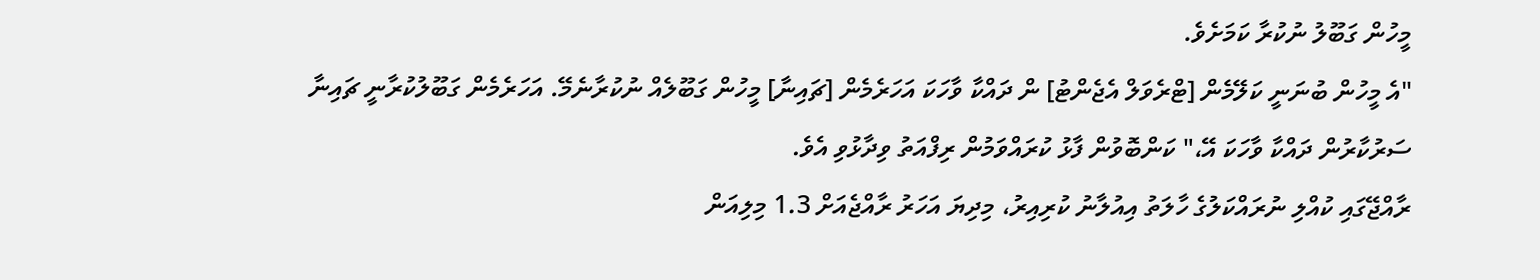މީހުން ގަބޫލު ނުކުރާ ކަމަށެވެ.
"އެ މީހުން ބުނަނީ ކަލޭމެން [ޓްރެވަލް އެޖެންޓު] ން ދައްކާ ވާހަކަ އަހަރެމެން [ޗައިނާ] މީހުން ގަބޫލެއް ނުކުރާނެމޭ. އަހަރެމެން ގަބޫލުކުރާނީ ޗައިނާ ސަރުކާރުން ދައްކާ ވާހަކަ އޭ،" ކަންބޮވުން ފާޅު ކުރައްވަމުން ރިފްއަތު ވިދާޅުވި އެވެ.
ރާއްޖޭގައި ކުއްލި ނުރައްކަލުގެ ހާލަތު އިއުލާނު ކުރިއިރު، މިދިޔަ އަހަރު ރާއްޖެއަށް 1.3 މިލިއަން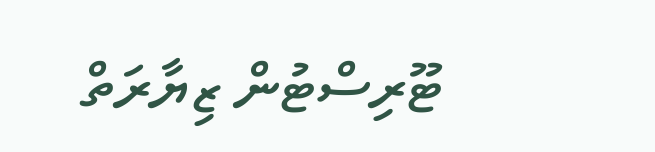ޓޫރިސްޓުން ޒިޔާރަތް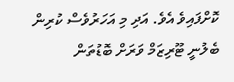ކޮށްފައިވެ އެވެ. އަދި މި އަހަރުވެސް ކުރިން ބެލުނީ ޓޫރިޒަމް ވަރަށް ބޮޑުތަން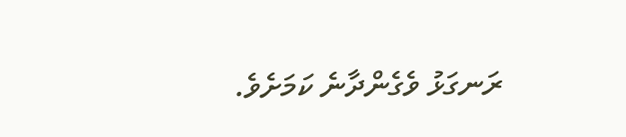ރަނގަޅު ވެގެންދާނެ ކަމަށެވެ.